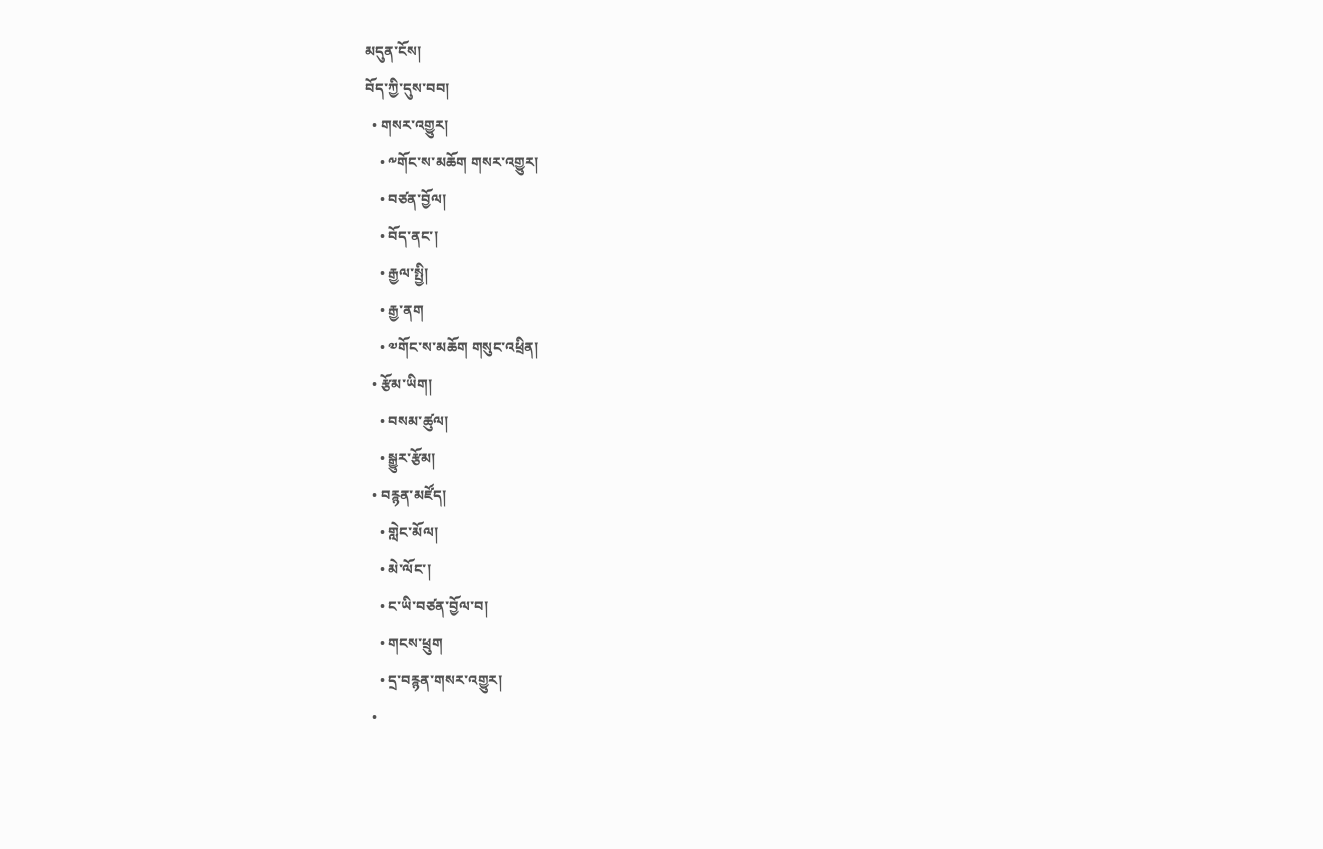མདུན་ངོས།
བོད་ཀྱི་དུས་བབ།
  • གསར་འགྱུར།
    • ༸གོང་ས་མཆོག གསར་འགྱུར།
    • བཙན་བྱོལ།
    • བོད་ནང་།
    • རྒྱལ་སྤྱི།
    • རྒྱ་ནག
    • ༧གོང་ས་མཆོག གསུང་འཕྲིན།
  • རྩོམ་ཡིག།
    • བསམ་ཚུལ།
    • སྒྱུར་རྩོམ།
  • བརྙན་མཛོད།
    • གླེང་མོལ།
    • མེ་ལོང་།
    • ང་ཡི་བཙན་བྱོལ་བ།
    • གངས་ཕྲུག
    • དྲ་བརྙན་གསར་འགྱུར།
  •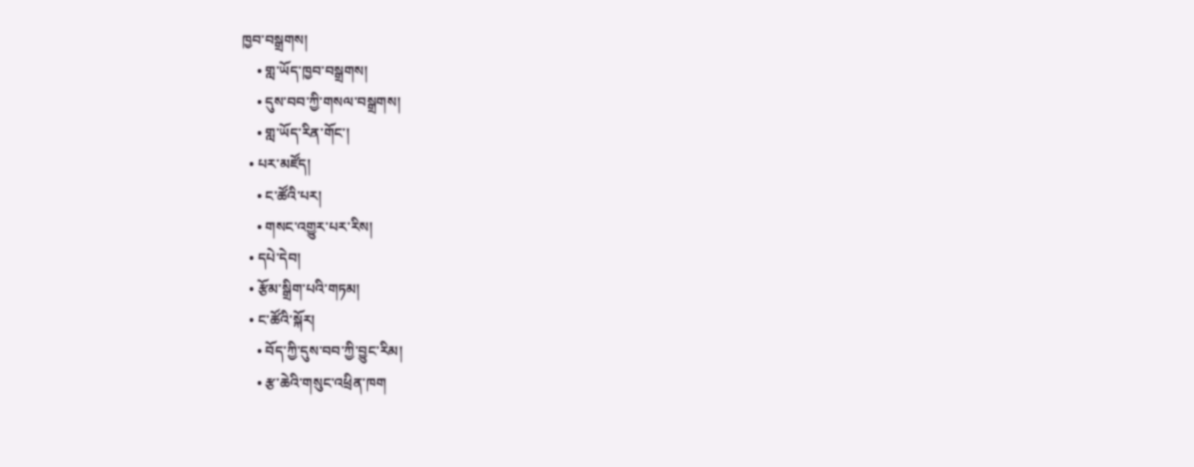ཁྱབ་བསྒྲགས།
    • གླ་ཡོད་ཁྱབ་བསྒྲགས།
    • དུས་བབ་ཀྱི་གསལ་བསྒྲགས།
    • གླ་ཡོད་རིན་གོང་།
  • པར་མཛོད།
    • ང་ཚོའི་པར།
    • གསང་འགྱུར་པར་རིས།
  • དཔེ་དེབ།
  • རྩོམ་སྒྲིག་པའི་གཏམ།
  • ང་ཚོའི་སྐོར།
    • བོད་ཀྱི་དུས་བབ་ཀྱི་བྱུང་རིམ།
    • རྩ་ཆེའི་གསུང་འཕྲིན་ཁག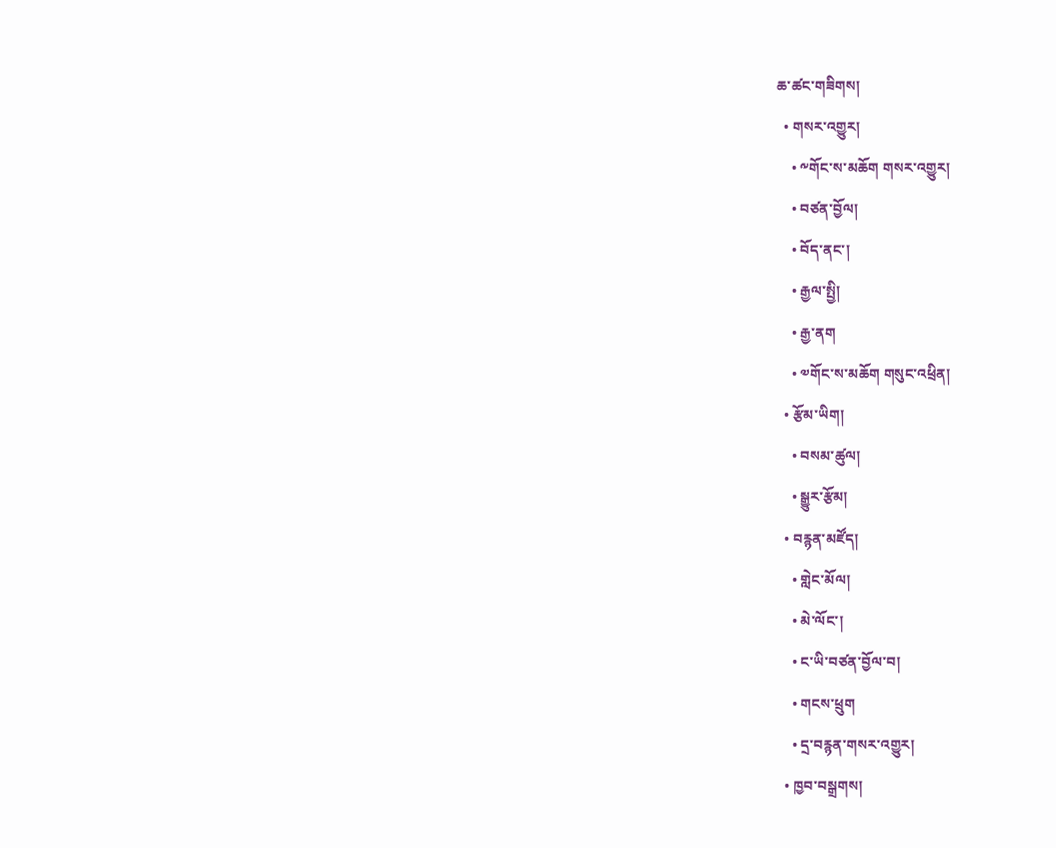ཆ་ཚང་གཟིགས།
  • གསར་འགྱུར།
    • ༸གོང་ས་མཆོག གསར་འགྱུར།
    • བཙན་བྱོལ།
    • བོད་ནང་།
    • རྒྱལ་སྤྱི།
    • རྒྱ་ནག
    • ༧གོང་ས་མཆོག གསུང་འཕྲིན།
  • རྩོམ་ཡིག།
    • བསམ་ཚུལ།
    • སྒྱུར་རྩོམ།
  • བརྙན་མཛོད།
    • གླེང་མོལ།
    • མེ་ལོང་།
    • ང་ཡི་བཙན་བྱོལ་བ།
    • གངས་ཕྲུག
    • དྲ་བརྙན་གསར་འགྱུར།
  • ཁྱབ་བསྒྲགས།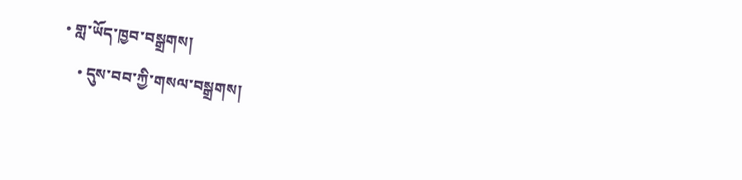• གླ་ཡོད་ཁྱབ་བསྒྲགས།
    • དུས་བབ་ཀྱི་གསལ་བསྒྲགས།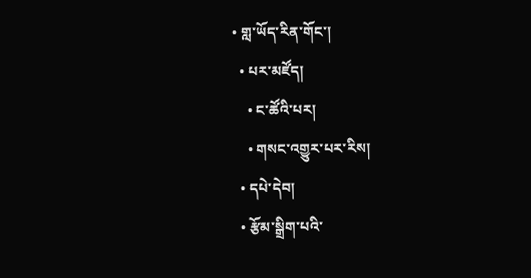• གླ་ཡོད་རིན་གོང་།
  • པར་མཛོད།
    • ང་ཚོའི་པར།
    • གསང་འགྱུར་པར་རིས།
  • དཔེ་དེབ།
  • རྩོམ་སྒྲིག་པའི་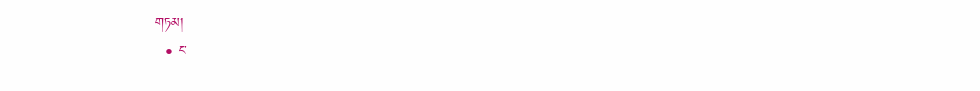གཏམ།
  • ང་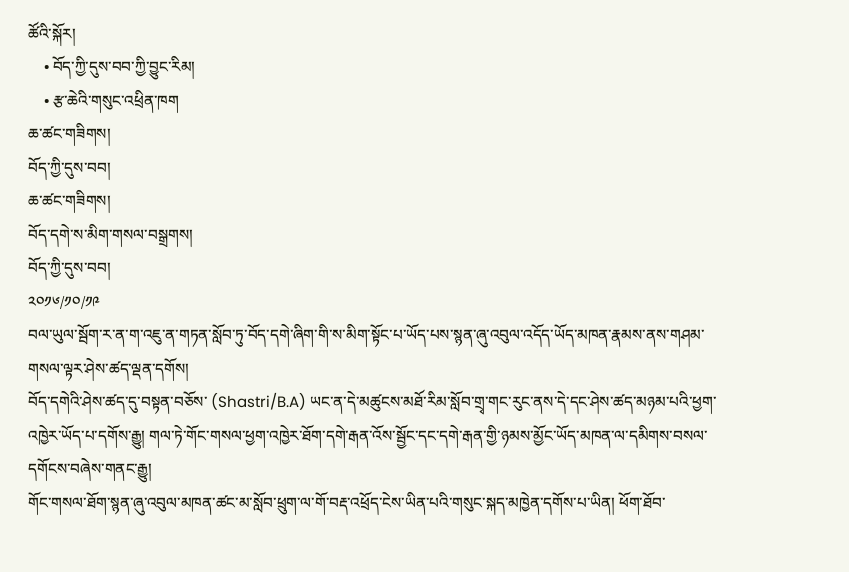ཚོའི་སྐོར།
    • བོད་ཀྱི་དུས་བབ་ཀྱི་བྱུང་རིམ།
    • རྩ་ཆེའི་གསུང་འཕྲིན་ཁག
ཆ་ཚང་གཟིགས།
བོད་ཀྱི་དུས་བབ།
ཆ་ཚང་གཟིགས།
བོད་དགེ་ས་མིག་གསལ་བསྒྲགས།
བོད་ཀྱི་དུས་བབ།
༢༠༡༦/༡༠/༡༩
བལ་ཡུལ་སྦོག་ར་ན་ག་འཇུ་ན་གཏན་སློབ་ཏུ་བོད་དགེ་ཞིག་གི་ས་མིག་སྟོང་པ་ཡོད་པས་སྙན་ཞུ་འབུལ་འདོད་ཡོད་མཁན་རྣམས་ནས་གཤམ་གསལ་ལྟར་ཤེས་ཚད་ལྡན་དགོས།
བོད་དགེའི་ཤེས་ཚད་དུ་བསྟན་བཅོས་ (Shastri/B.A) ཡང་ན་དེ་མཚུངས་མཐོ་རིམ་སློབ་གྲྭ་གང་རུང་ནས་དེ་དང་ཤེས་ཚད་མཉམ་པའི་ཕྱག་འཁྱེར་ཡོད་པ་དགོས་རྒྱུ། གལ་ཏེ་གོང་གསལ་ཕྱག་འཁྱེར་ཐོག་དགེ་རྒན་འོས་སྦྱོང་དང་དགེ་རྒན་གྱི་ཉམས་མྱོང་ཡོད་མཁན་ལ་དམིགས་བསལ་དགོངས་བཞེས་གནང་རྒྱུ།
གོང་གསལ་ཐོག་སྙན་ཞུ་འབུལ་མཁན་ཚང་མ་སློབ་ཕྲུག་ལ་གོ་བརྡ་འཕྲོད་ངེས་ཡིན་པའི་གསུང་སྐད་མཁྱེན་དགོས་པ་ཡིན། ཕོག་ཐོབ་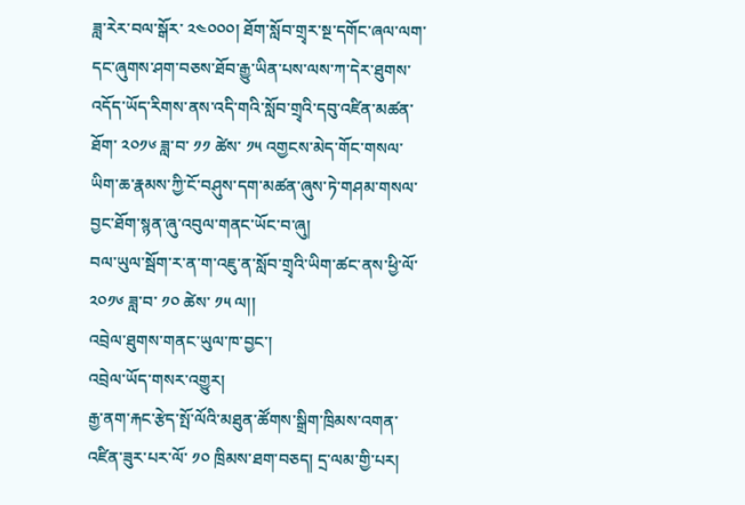ཟླ་རེར་བལ་སྒོར་ ༢༤༠༠༠། ཐོག་སློབ་གྲྭར་སྔ་དགོང་ཞལ་ལག་དང་ཞུགས་ཤག་བཅས་ཐོབ་རྒྱུ་ཡིན་པས་ལས་ཀ་དེར་ཐུགས་འདོད་ཡོད་རིགས་ནས་འདི་གའི་སློབ་གྲྭའི་དབུ་འཛིན་མཚན་ཐོག་ ༢༠༡༦ ཟླ་བ་ ༡༡ ཚེས་ ༡༥ འགྱངས་མེད་གོང་གསལ་ཡིག་ཆ་རྣམས་ཀྱི་ངོ་བཤུས་དག་མཚན་ཞུས་ཏེ་གཤམ་གསལ་བྱང་ཐོག་སྙན་ཞུ་འབུལ་གནང་ཡོང་བ་ཞུ།
བལ་ཡུལ་སྦོག་ར་ན་ག་འཇུ་ན་སློབ་གྲྭའི་ཡིག་ཚང་ནས་ཕྱི་ལོ་ ༢༠༡༦ ཟླ་བ་ ༡༠ ཚེས་ ༡༥ ལ།།
འབྲེལ་ཐུགས་གནང་ཡུལ་ཁ་བྱང་།
འབྲེལ་ཡོད་གསར་འགྱུར།
རྒྱ་ནག་རྐང་རྩེད་སྤོ་ལོའི་མཐུན་ཚོགས་སྒྲིག་ཁྲིམས་འགན་འཛིན་ཟུར་པར་ལོ་ ༡༠ ཁྲིམས་ཐག་བཅད། དྲ་ལམ་གྱི་པར།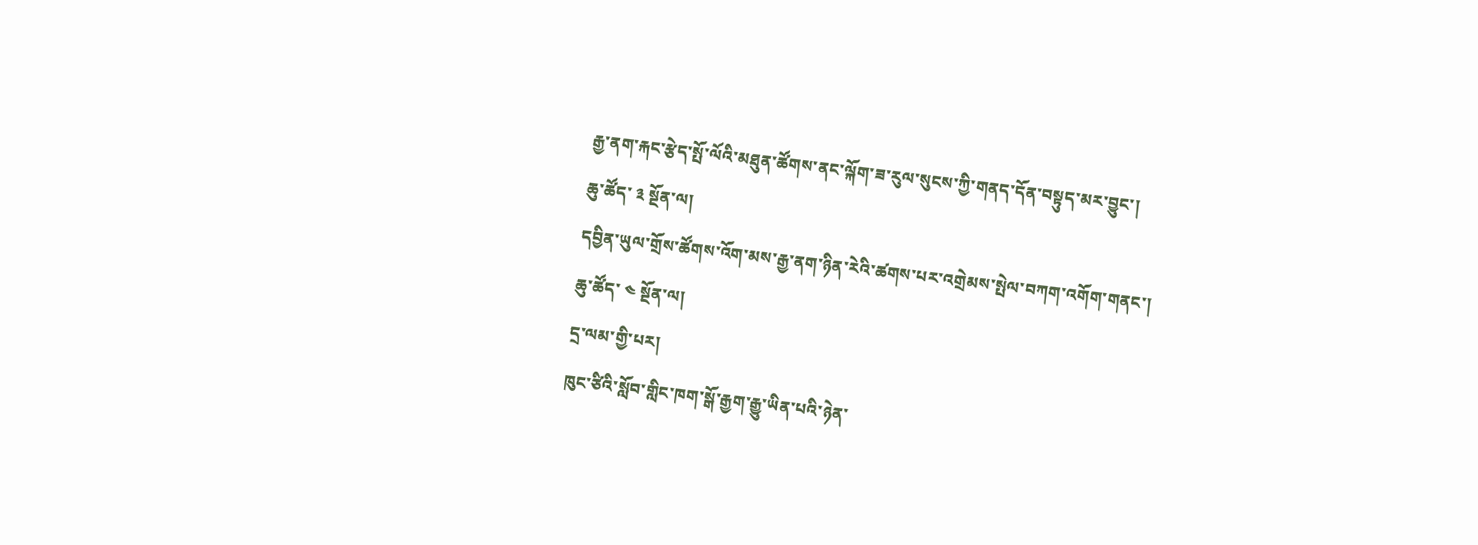རྒྱ་ནག་རྐང་རྩེད་སྤོ་ལོའི་མཐུན་ཚོགས་ནང་ལྐོག་ཟ་རུལ་སུངས་ཀྱི་གནད་དོན་བསྟུད་མར་བྱུང་།
ཆུ་ཚོད་ ༣ སྔོན་ལ།
དབྱིན་ཡུལ་གྲོས་ཚོགས་འོག་མས་རྒྱ་ནག་ཉིན་རེའི་ཚགས་པར་འགྲེམས་སྤེལ་བཀག་འགོག་གནང་།
ཆུ་ཚོད་ ༤ སྔོན་ལ།
དྲ་ལམ་གྱི་པར།
ཁུང་ཙིའི་སློབ་གླིང་ཁག་སྒོ་རྒྱག་རྒྱུ་ཡིན་པའི་ཉེན་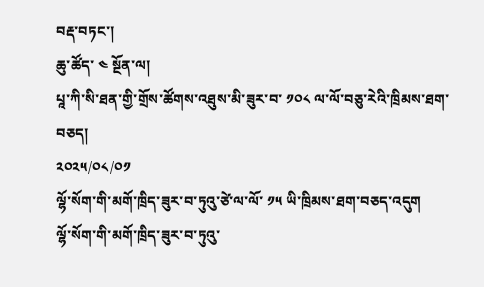བརྡ་བཏང་།
ཆུ་ཚོད་ ༤ སྔོན་ལ།
པཱ་ཀི་སི་ཐན་གྱི་གྲོས་ཚོགས་འཐུས་མི་ཟུར་བ་ ༡༠༨ ལ་ལོ་བཅུ་རེའི་ཁྲིམས་ཐག་བཅད།
༢༠༢༥/༠༨/༠༡
ལྷོ་སོག་གི་མགོ་ཁྲིད་ཟུར་བ་ཏུའུ་ཙེ་ལ་ལོ་ ༡༥ ཡི་ཁྲིམས་ཐག་བཅད་འདུག
ལྷོ་སོག་གི་མགོ་ཁྲིད་ཟུར་བ་ཏུའུ་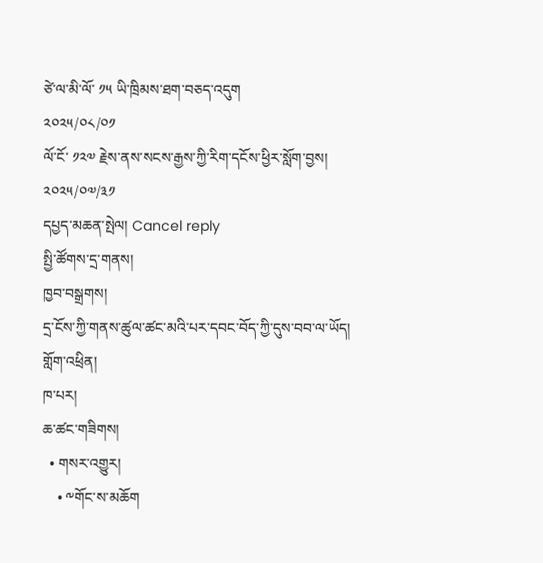ཙེ་ལ་མི་ལོ་ ༡༥ ཡི་ཁྲིམས་ཐག་བཅད་འདུག
༢༠༢༥/༠༨/༠༡
ལོ་ངོ་ ༡༢༧ རྗེས་ནས་སངས་རྒྱས་ཀྱི་རིག་དངོས་ཕྱིར་སློག་བྱས།
༢༠༢༥/༠༧/༣༡
དཔྱད་མཆན་སྤེལ། Cancel reply
སྤྱི་ཚོགས་དྲ་གནས།
ཁྱབ་བསྒྲགས།
དྲ་ངོས་ཀྱི་གནས་ཚུལ་ཚང་མའི་པར་དབང་བོད་ཀྱི་དུས་བབ་ལ་ཡོད།
གློག་འཕྲིན།
ཁ་པར།
ཆ་ཚང་གཟིགས།
  • གསར་འགྱུར།
    • ༸གོང་ས་མཆོག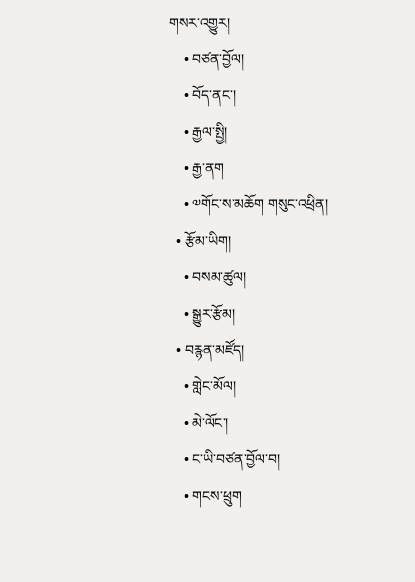གསར་འགྱུར།
    • བཙན་བྱོལ།
    • བོད་ནང་།
    • རྒྱལ་སྤྱི།
    • རྒྱ་ནག
    • ༧གོང་ས་མཆོག གསུང་འཕྲིན།
  • རྩོམ་ཡིག།
    • བསམ་ཚུལ།
    • སྒྱུར་རྩོམ།
  • བརྙན་མཛོད།
    • གླེང་མོལ།
    • མེ་ལོང་།
    • ང་ཡི་བཙན་བྱོལ་བ།
    • གངས་ཕྲུག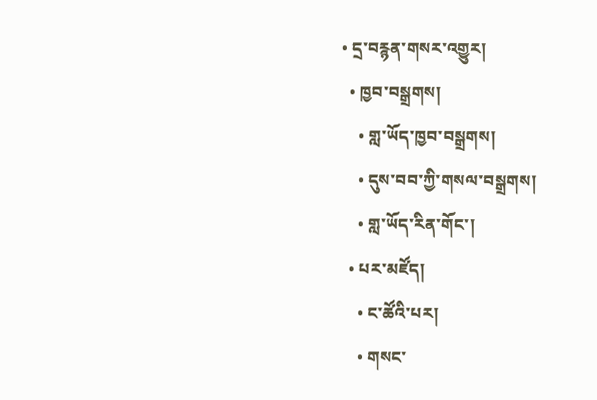• དྲ་བརྙན་གསར་འགྱུར།
  • ཁྱབ་བསྒྲགས།
    • གླ་ཡོད་ཁྱབ་བསྒྲགས།
    • དུས་བབ་ཀྱི་གསལ་བསྒྲགས།
    • གླ་ཡོད་རིན་གོང་།
  • པར་མཛོད།
    • ང་ཚོའི་པར།
    • གསང་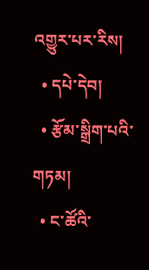འགྱུར་པར་རིས།
  • དཔེ་དེབ།
  • རྩོམ་སྒྲིག་པའི་གཏམ།
  • ང་ཚོའི་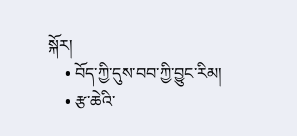སྐོར།
    • བོད་ཀྱི་དུས་བབ་ཀྱི་བྱུང་རིམ།
    • རྩ་ཆེའི་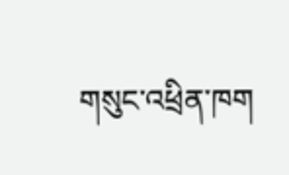གསུང་འཕྲིན་ཁག